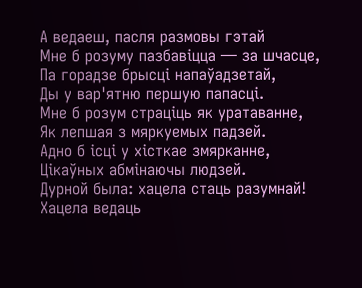А ведаеш, пасля размовы гэтай
Мне б розуму пазбавіцца — за шчасце,
Па горадзе брысці напаўадзетай,
Ды у вар'ятню першую папасці.
Мне б розум страціць як уратаванне,
Як лепшая з мяркуемых падзей.
Адно б ісці у хісткае змярканне,
Цікаўных абмінаючы людзей.
Дурной была: хацела стаць разумнай!
Хацела ведаць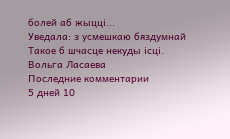болей аб жыцці...
Уведала: з усмешкаю бяздумнай
Такое б шчасце некуды ісці.
Вольга Ласаева
Последние комментарии
5 дней 10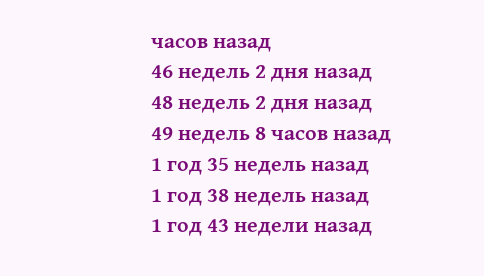часов назад
46 недель 2 дня назад
48 недель 2 дня назад
49 недель 8 часов назад
1 год 35 недель назад
1 год 38 недель назад
1 год 43 недели назад